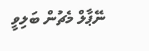ނޭޕާލް މެޗުން ބަލިވީ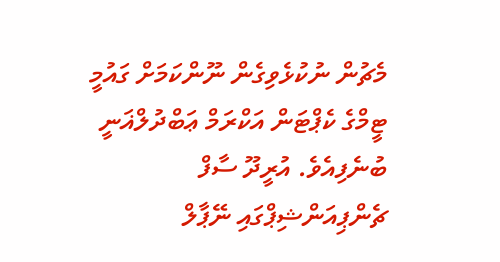މެޗުން ނުކުޅެވިގެން ނޫންކަމަށް ގައުމީ ޓީމްގެ ކެޕްޓަން އަކްރަމް ޢަބްދުލްޣަނީ ބުނެފިއެވެ. އުރީދޫ ސާފް ޗެންޕިއަންޝިޕްގައި ނޭޕާލް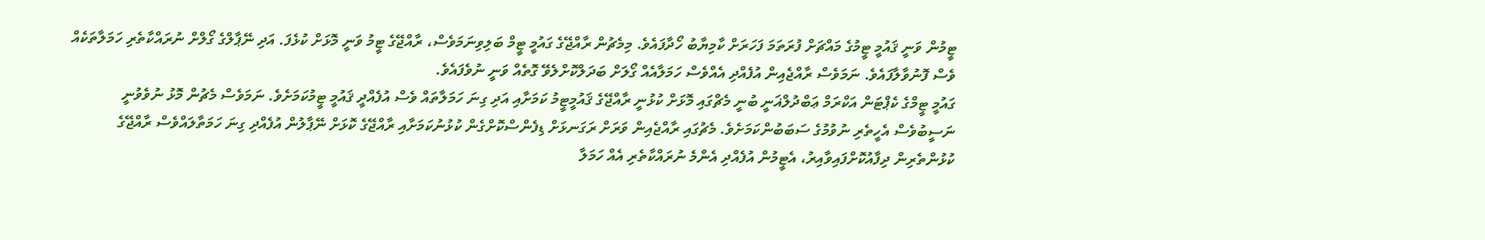ޓީމުން ވަނީ ޤައުމީ ޓީމުގެ މައްޗަށް ފުރަތަމަ ފަހަރަށް ކާމިޔާބު ހޯދާފައެވެ. މިމެޗުން ރާއްޖޭގެ ގައުމީ ޓީމް ބަލިވިނަމަވެސް، ރާއްޖޭގެ ޓީމު ވަނީ މޮޅަށް ކުޅެފަ. އަދި ނޭޕާލްގެ ގޯލްށް ނުރައްކާތެރި ހަމަލާތަކެއް ވެސް ފޮނުވާލާފައެވެ. ނަމަވެސް ރާއްޖެއިން އުފެއްދި އެއްވެސް ހަމަލާއެއް ގޯލަށް ބަދަލްކޮށްލެވޭ ގޮތެއް ވަނީ ނުވެފައެވެ.
ގައުމީ ޓީމްގެ ކެޕްޓަން އަކްރަމް ޢަބްދުލްޣަނީ ބުނީ މެޗްގައި މޮޅަށް ކުޅުނީ ރާއްޖޭގެ ޤައުމީޓީމު ކަމަށާއި އަދި ގިނަ ހަމަލާތައް ވެސް އުފެއްދީ ޤައުމީ ޓީމުކަމަށެވެ. ނަމަވެސް މެޗުން މޮޅު ނުވެވުނީ ނަސީބުވެސް އެހީތެރި ނުވުމުގެ ސަބަބުންކަމަށެވެ. މެޗުގައި ރާއްޖެއިން ވަރަށް ރަގަނޅަށް ޑިފެންސްކޮށްގެން ކުޅުނުކަމަށާއި ރާއްޖޭގެ ކޮޅަށް ނޭޕާލުން އުފެއްދި ގިނަ ހަމަތާލައްވެސް ރާއްޖޭގެ ކުޅުންތެރިން ދިފާއުކޮށްފައިވާއިރު، އެޓީމުން އުފެއްދި އެންމެ ނުރައްކާތެރި އެއް ހަމަލާ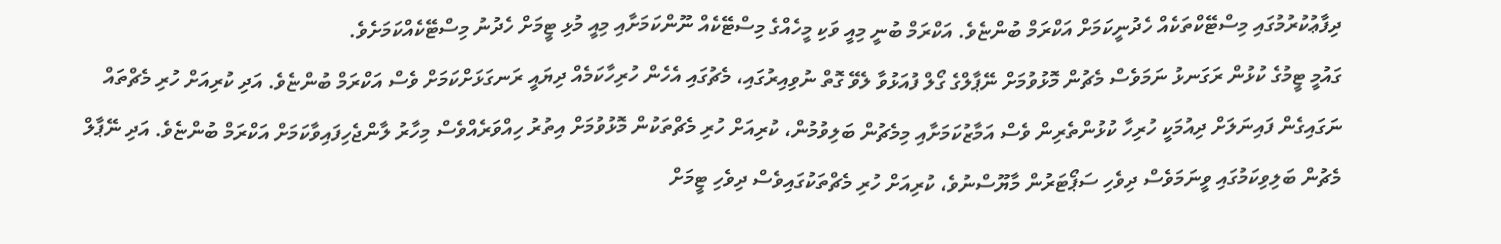ދިފާޢުކުރުމުގައި މިސްޓޭކްތަކެއް ހެދުނީކަމަށް އަކްރަމް ބުންޏެވެ. އަކްރަމް ބުނީ މިއީ ވަކި މީހެއްގެ މިސްޓޭކެއް ނޫންކަމަށާއި މިއީ މުޅި ޓީމަށް ހެދުނު މިސްޓޭކެއްކަމަށެވެ.
ގައުމީ ޓީމުގެ ކުޅުން ރަގަނޅު ނަމަވެސް މެޗުން މޮޅުވުމަށް ނޭޕާލްގެ ގޯލް ފުއަޅުވާ ލެވޭ ގޮތް ނުވިއިރުގައި، މެޗުގައި އެހެން ހުރިހާކަމެއް ދިޔައީ ރަނގަޅަށްކަމަށް ވެސް އަކްރަމް ބުންޏެވެ. އަދި ކުރިއަށް ހުރި މެޗްތައް ނަގައިގެން ފައިނަލަށް ދިއުމަކީ ހުރިހާ ކުޅުންތެރިން ވެސް އަމާޒުކަމަށާއި މިމެޗުން ބަލިވުމުން، ކުރިއަށް ހުރި މެޗްތަކުން މޮޅުވުމަށް އިތުރު ހިއްވަރެއްވެސް މިހާރު ލާންޖެހިފައިވާކަމަށް އަކްރަމް ބުންޏެވެ. އަދި ނޭޕާލް މެޗުން ބަލިވިކަމުގައި ވީނަމަވެސް ދިވެހި ސަޕޯޓަރުން މާޔޫސްނުވެ، ކުރިއަށް ހުރި މެޗްތަކުގައިވެސް ދިވެހި ޓީމަށް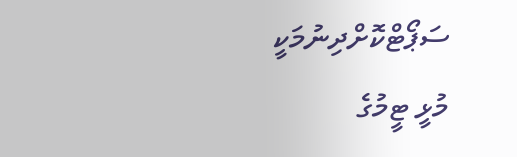ސަޕޯޓްކޮށްދިނުމަކީ މުޅީ ޓީމުގެ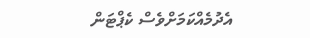އެދުމެއްކަމަށްވެސް ކެޕްޓަން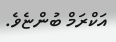އަކްރަމް ބުންޏެވެ.